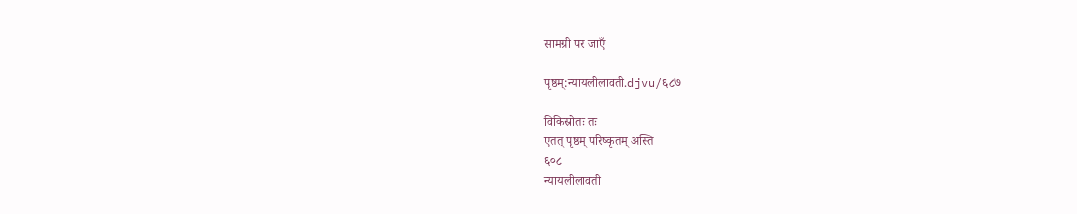सामग्री पर जाएँ

पृष्ठम्:न्यायलीलावती.djvu/६८७

विकिस्रोतः तः
एतत् पृष्ठम् परिष्कृतम् अस्ति
६०८
न्यायलीलावती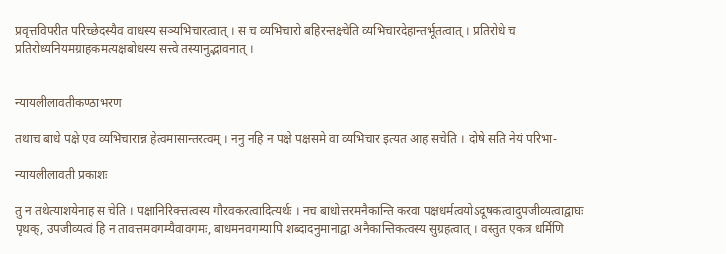प्रवृत्तविपरीत परिच्छेदस्यैव वाधस्य सञ्यभिचारत्वात् । स च व्यभिचारो बहिरन्तक्ष्चेति व्यभिचारदेहान्तर्भूतत्वात् । प्रतिरोधे च प्रतिरोध्यनियमग्राहकमत्यक्षबोधस्य सत्त्वे तस्यानुद्भावनात् ।


न्यायलीलावतीकण्ठाभरण

तथाच बाधे पक्षे एव व्यभिचारान्न हेत्वमासान्तरत्वम् । ननु नहि न पक्षे पक्षसमे वा व्यभिचार इत्यत आह सचेति । दोषे सति नेयं परिभा-

न्यायलीलावती प्रकाशः

तु न तथेत्याशयेनाह स चेति । पक्षानिरिक्त्तत्वस्य गौरवकरत्वादित्यर्थः । नच बाधोत्तरमनैकान्ति करवा पक्षधर्मत्वयोऽदूषकत्वादुपजीव्यत्वाद्वाघः पृथक्, उपजीव्यत्वं हि न तावत्तमवगम्यैवावगमः, बाधमनवगम्यापि शब्दादनुमानाद्वा अनैकान्तिकत्वस्य सुग्रहत्वात् । वस्तुत एकत्र धर्मिणि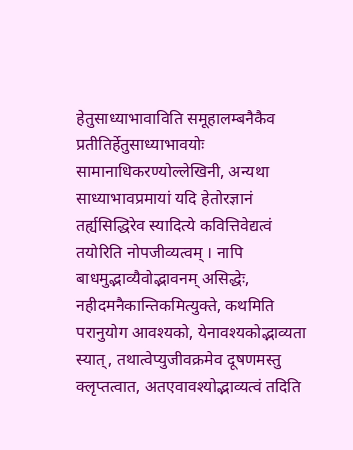हेतुसाध्याभावाविति समूहालम्बनैकैव प्रतीतिर्हेतुसाध्याभावयोः सामानाधिकरण्योल्लेखिनी, अन्यथा साध्याभावप्रमायां यदि हेतोरज्ञानं तर्ह्यसिद्धिरेव स्यादित्ये कवित्तिवेद्यत्वं तयोरिति नोपजीव्यत्वम् । नापि बाधमुद्भाव्यैवोद्भावनम् असिद्धेः, नहीदमनैकान्तिकमित्युक्ते, कथमिति परानुयोग आवश्यको, येनावश्यकोद्भाव्यता स्यात्, तथात्वेप्युजीवक्रमेव दूषणमस्तु क्लृप्तत्वात, अतएवावश्योद्भाव्यत्वं तदिति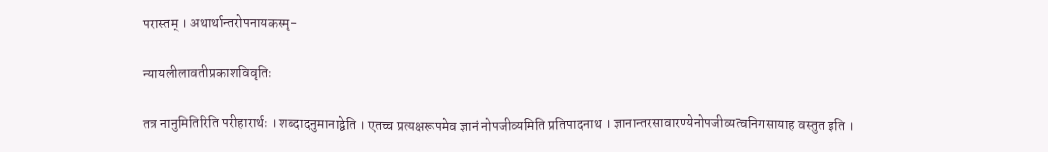परास्तम् । अथार्थान्तरोपनायकस्मृ-

न्यायलीलावतीप्रकाशविवृतिः

तत्र नानुमितिरिति परीहारार्थः । शब्दादनुमानाद्वेति । एतच्च प्रत्यक्षरूपमेव ज्ञानं नोपजीव्यमिति प्रतिपादनाथ । ज्ञानान्तरसावारण्येनोपजीव्यत्वनिगसायाह वस्तुत इति ।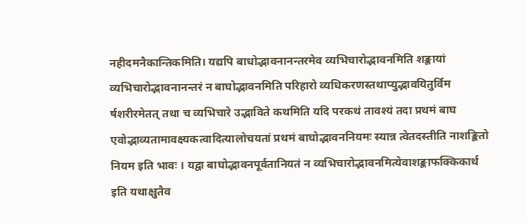नहीदमनैकान्तिकमिति। यद्यपि बाधोद्भावनानन्तरमेव व्यभिचारोद्भावनमिति शङ्कायां व्यभिचारोद्भावनानन्तरं न बाघोद्भावनमिति परिहारो व्यधिकरणस्तथाप्युद्भावयितुर्विम र्षशरीरमेतत् तथा च व्यभिचारे उद्भाविते कथमिति यदि परकथं तावश्यं तदा प्रथमं बाघ एवोद्भाव्यतामावक्ष्यकत्वादित्यालोचयतां प्रथमं बाघोद्भावननियमः स्यान्न त्वेतदस्तीति नाशङ्कितो नियम इति भावः । यद्वा बाघोद्भावनपूर्वतानियतं न व्यभिचारोद्भावनमित्येवाशङ्काफक्किकार्थ इति यथाक्ष्रुतैव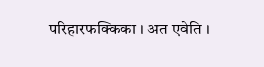परिहारफक्किका । अत एवेति ।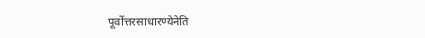पूर्वोत्तरसाधारण्येनेति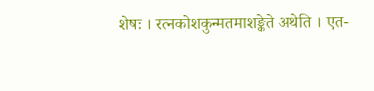शेषः । रत्नकोशकुन्मतमाशङ्केते अथेति । एत-